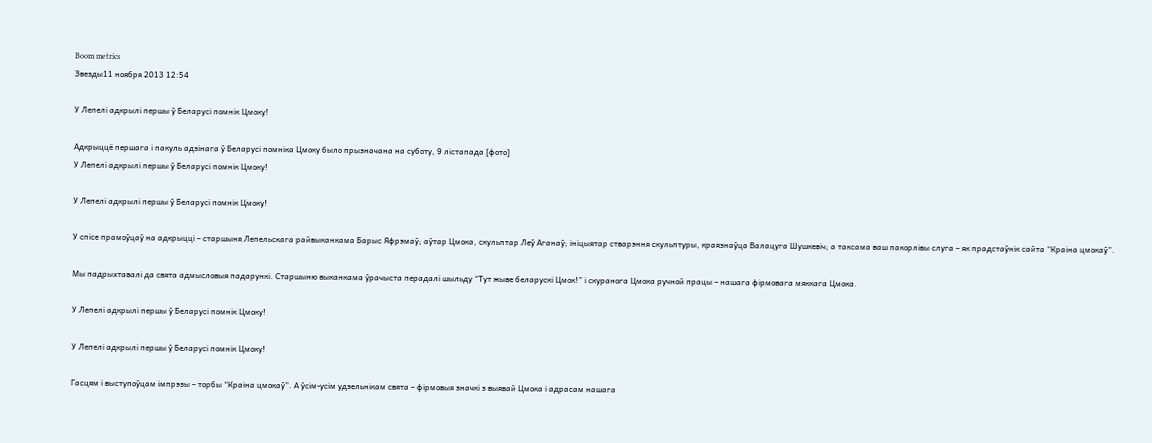Boom metrics
Звезды11 ноября 2013 12:54

У Лепелі адкрылі першы ў Беларусі помнік Цмоку!

Адкрыццё першага і пакуль адзінага ў Беларусі помніка Цмоку было прызначана на суботу, 9 лістапада [фото]
У Лепелі адкрылі першы ў Беларусі помнік Цмоку!

У Лепелі адкрылі першы ў Беларусі помнік Цмоку!

У спісе прамоўцаў на адкрыцці – старшыня Лепельскага райвыканкама Барыс Яфрэмаў; аўтар Цмока, скульптар Леў Аганаў; ініцыятар стварэння скульптуры, краязнаўца Валацуга Шушкевіч; а таксама ваш пакорлівы слуга – як прадстаўнік сайта “Краіна цмокаў”.

Мы падрыхтавалі да свята адмысловыя падарункі. Старшыню выканкама ўрачыста перадалі шыльду “Тут жыве беларускі Цмок!” і скуранога Цмока ручной працы – нашага фірмовага мяккага Цмока.

У Лепелі адкрылі першы ў Беларусі помнік Цмоку!

У Лепелі адкрылі першы ў Беларусі помнік Цмоку!

Гасцям і выступоўцам імпрэзы – торбы “Краіна цмокаў”. А ўсім-усім удзельнікам свята – фірмовыя значкі з выявай Цмока і адрасам нашага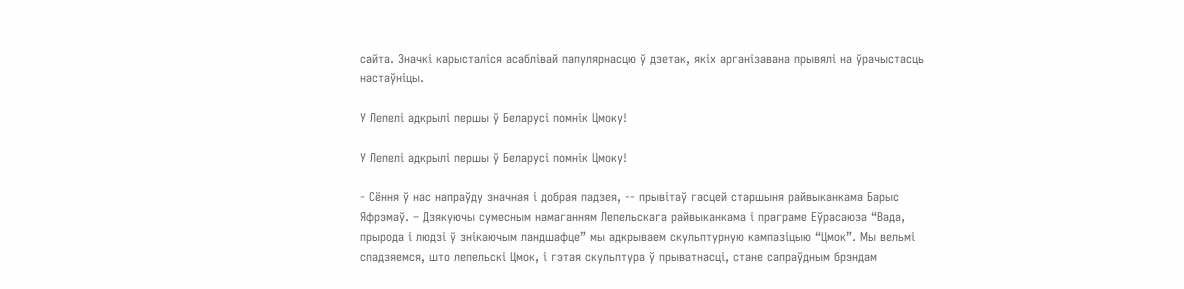сайта. Значкі карысталіся асаблівай папулярнасцю ў дзетак, якіх арганізавана прывялі на ўрачыстасць настаўніцы.

У Лепелі адкрылі першы ў Беларусі помнік Цмоку!

У Лепелі адкрылі першы ў Беларусі помнік Цмоку!

- Сёння ў нас напраўду значная і добрая падзея, -- прывітаў гасцей старшыня райвыканкама Барыс Яфрэмаў. – Дзякуючы сумесным намаганням Лепельскага райвыканкама і праграме Еўрасаюза “Вада, прырода і людзі ў знікаючым ландшафце” мы адкрываем скульптурную кампазіцыю “Цмок”. Мы вельмі спадзяемся, што лепельскі Цмок, і гэтая скульптура ў прыватнасці, стане сапраўдным брэндам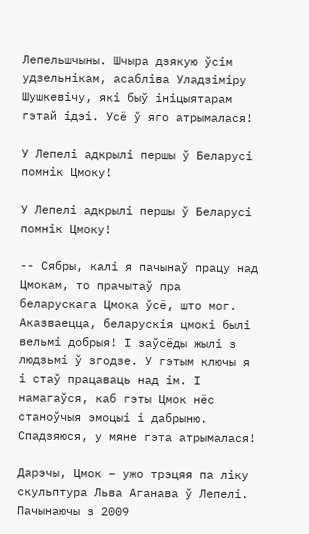Лепельшчыны. Шчыра дзякую ўсім удзельнікам, асабліва Уладзіміру Шушкевічу, які быў ініцыятарам гэтай ідэі. Усё ў яго атрымалася!

У Лепелі адкрылі першы ў Беларусі помнік Цмоку!

У Лепелі адкрылі першы ў Беларусі помнік Цмоку!

-- Сябры, калі я пачынаў працу над Цмокам, то прачытаў пра беларускага Цмока ўсё, што мог. Аказваецца, беларускія цмокі былі вельмі добрыя! І заўсёды жылі з людзьмі ў згодзе. У гэтым ключы я і стаў працаваць над ім. І намагаўся, каб гэты Цмок нёс станоўчыя эмоцыі і дабрыню. Спадзяюся, у мяне гэта атрымалася!

Дарэчы, Цмок – ужо трэцяя па ліку скульптура Льва Аганава ў Лепелі. Пачынаючы з 2009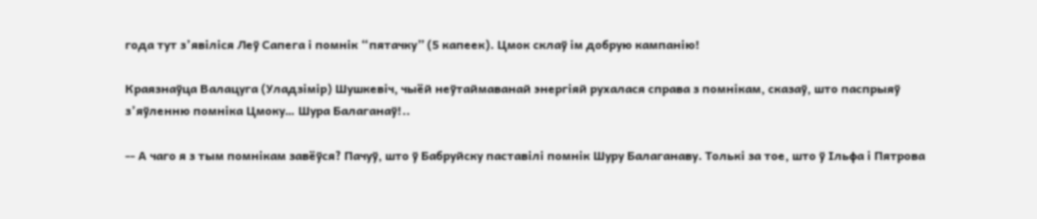года тут з’явіліся Леў Сапега і помнік “пятачку” (5 капеек). Цмок склаў ім добрую кампанію!

Краязнаўца Валацуга (Уладзімір) Шушкевіч, чыёй неўтаймаванай энергіяй рухалася справа з помнікам, сказаў, што паспрыяў з’яўленню помніка Цмоку… Шура Балаганаў!..

-- А чаго я з тым помнікам завёўся? Пачуў, што ў Бабруйску паставілі помнік Шуру Балаганаву. Толькі за тое, што ў Ільфа і Пятрова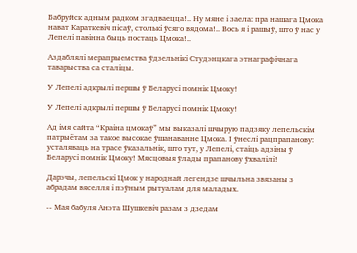Бабруйск адным радком згадваецца!.. Ну мяне і заела: пра нашага Цмока нават Караткевіч пісаў, столькі ўсяго вядома!.. Вось я і рашыў, што ў нас у Лепелі павінна быць постаць Цмока!..

Аздаблялі мерапрыемства ўдзельнікі Студэнцкага этнаграфічнага таварыства са сталіцы.

У Лепелі адкрылі першы ў Беларусі помнік Цмоку!

У Лепелі адкрылі першы ў Беларусі помнік Цмоку!

Ад імя сайта “Краіна цмокаў” мы выказалі шчырую падзяку лепельскім патрыётам за такое высокае ўшанаванне Цмока. І ўнеслі рацпрапанову: усталяваць на трасе ўказальнік, што тут, у Лепелі, стаіць адзіны ў Беларусі помнік Цмоку! Мясцовыя ўлады прапанову ўхвалілі!

Дарэчы, лепельскі Цмок у народнай легендзе шчыльна звязаны з абрадам вяселля і пэўным рытуалам для маладых.

-- Мая бабуля Анэта Шушкевіч разам з дзедам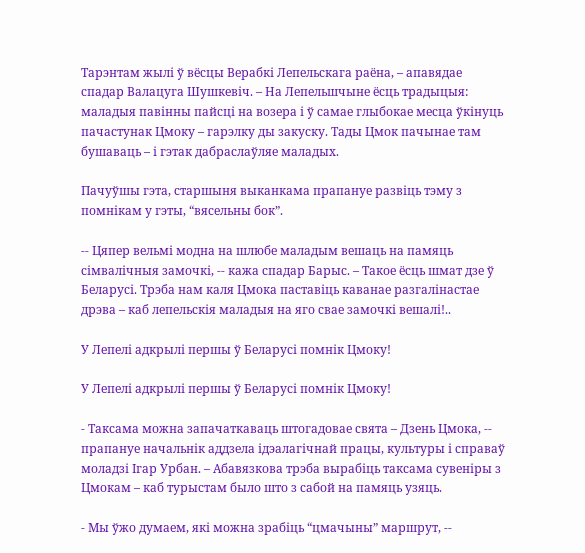Тарэнтам жылі ў вёсцы Верабкі Лепельскага раёна, – апавядае спадар Валацуга Шушкевіч. – На Лепельшчыне ёсць традыцыя: маладыя павінны пайсці на возера і ў самае глыбокае месца ўкінуць пачастунак Цмоку – гарэлку ды закуску. Тады Цмок пачынае там бушаваць – і гэтак дабраслаўляе маладых.

Пачуўшы гэта, старшыня выканкама прапануе развіць тэму з помнікам у гэты, “вясельны бок”.

-- Цяпер вельмі модна на шлюбе маладым вешаць на памяць сімвалічныя замочкі, -- кажа спадар Барыс. – Такое ёсць шмат дзе ў Беларусі. Трэба нам каля Цмока паставіць каванае разгалінастае дрэва – каб лепельскія маладыя на яго свае замочкі вешалі!..

У Лепелі адкрылі першы ў Беларусі помнік Цмоку!

У Лепелі адкрылі першы ў Беларусі помнік Цмоку!

- Таксама можна запачаткаваць штогадовае свята – Дзень Цмока, -- прапануе начальнік аддзела ідэалагічнай працы, культуры і справаў моладзі Ігар Урбан. – Абавязкова трэба вырабіць таксама сувеніры з Цмокам – каб турыстам было што з сабой на памяць узяць.

- Мы ўжо думаем, які можна зрабіць “цмачыны” маршрут, --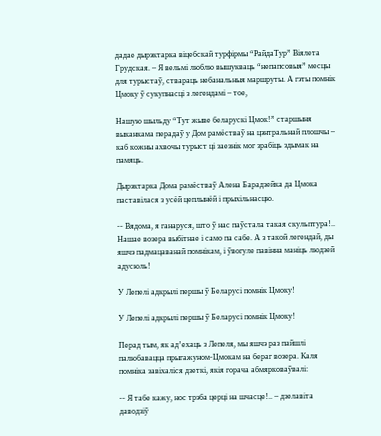дадае дырэктарка віцебскай турфірмы “РайдаТур” Віялета Грудская. – Я вельмі люблю вышукваць “непапсовыя” месцы для турыстаў, ствараць небанальныя маршруты. А гэты помнік Цмоку ў сукупнасці з легендамі – тое,

Нашую шыльду “Тут жыве беларускі Цмок!” старшыня выканкама перадаў у Дом рамёстваў на цэнтральнай плошчы – каб кожны ахвочы турыст ці заезнік мог зрабіць здымак на памяць.

Дырэктарка Дома рамёстваў Алена Барадзейка да Цмока паставілася з усёй цеплынёй і прыхільнасцю.

-- Вядома, я ганаруся, што ў нас паўстала такая скульптура!.. Нашае возера выбітнае і само па сабе. А з такой легендай, ды яшчэ падмацаванай помнікам, і ўвогуле павінна маніць людзей адусюль!

У Лепелі адкрылі першы ў Беларусі помнік Цмоку!

У Лепелі адкрылі першы ў Беларусі помнік Цмоку!

Перад тым, як ад’ехаць з Лепеля, мы яшчэ раз пайшлі палюбавацца прыгажуном-Цмокам на бераг возера. Каля помніка завіхаліся дзеткі, якія горача абмярковаўвалі:

-- Я табе кажу, нос трэба церці на шчасце!.. – дзелавіта даводзіў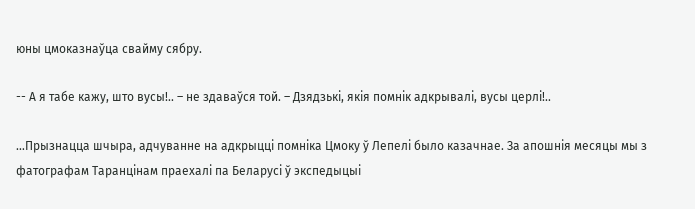юны цмоказнаўца свайму сябру.

-- А я табе кажу, што вусы!.. – не здаваўся той. – Дзядзькі, якія помнік адкрывалі, вусы церлі!..

…Прызнацца шчыра, адчуванне на адкрыцці помніка Цмоку ў Лепелі было казачнае. За апошнія месяцы мы з фатографам Таранцінам праехалі па Беларусі ў экспедыцыі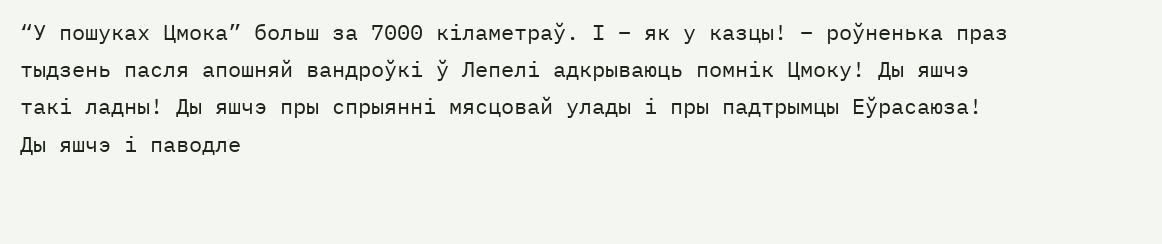“У пошуках Цмока” больш за 7000 кіламетраў. І – як у казцы! – роўненька праз тыдзень пасля апошняй вандроўкі ў Лепелі адкрываюць помнік Цмоку! Ды яшчэ такі ладны! Ды яшчэ пры спрыянні мясцовай улады і пры падтрымцы Еўрасаюза! Ды яшчэ і паводле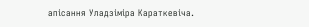апісання Уладзіміра Караткевіча.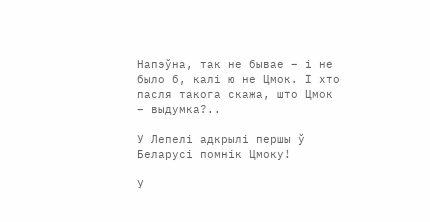Напэўна, так не бывае – і не было б, калі ю не Цмок. І хто пасля такога скажа, што Цмок – выдумка?..

У Лепелі адкрылі першы ў Беларусі помнік Цмоку!

У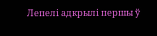Лепелі адкрылі першы ў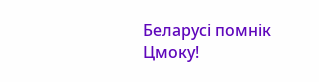Беларусі помнік Цмоку!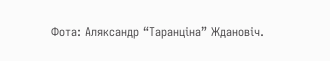Фота: Аляксандр “Таранціна” Ждановіч.